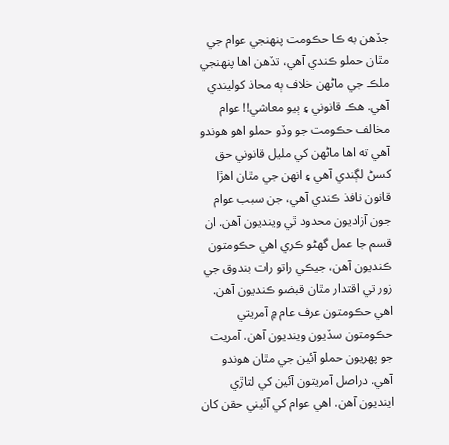جڏهن به ڪا حڪومت پنهنجي عوام جي مٿان حملو ڪندي آهي، تڏهن اها پنهنجي ملڪ جي ماڻهن خلاف ٻه محاذ کوليندي آهي. هڪ قانوني ۽ ٻيو معاشي!! عوام مخالف حڪومت جو وڏو حملو اهو هوندو آهي ته اها ماڻهن کي مليل قانوني حق کسڻ لڳندي آهي ۽ انهن جي مٿان اهڙا قانون نافذ ڪندي آهي، جن سبب عوام جون آزاديون محدود ٿي وينديون آهن. ان قسم جا عمل گهڻو ڪري اهي حڪومتون ڪنديون آهن، جيڪي راتو رات بندوق جي زور تي اقتدار مٿان قبضو ڪنديون آهن. اهي حڪومتون عرف عام ۾ آمريتي حڪومتون سڏيون وينديون آهن. آمريت جو پهريون حملو آئين جي مٿان هوندو آهي. دراصل آمريتون آئين کي لتاڙي اينديون آهن. اهي عوام کي آئيني حقن کان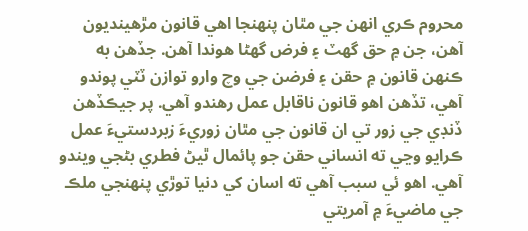محروم ڪري انهن جي مٿان پنهنجا اهي قانون مڙهينديون آهن، جن ۾ حق گهٽ ۽ فرض گهڻا هوندا آهن. جڏهن به ڪنهن قانون ۾ حقن ۽ فرضن جي وچ وارو توازن ٽٽي پوندو آهي، تڏهن اهو قانون ناقابل عمل رهندو آهي. پر جيڪڏهن ڏنڊي جي زور تي ان قانون جي مٿان زوريءَ زبردستيءَ عمل ڪرايو وڃي ته انساني حقن جو پائمال ٿيڻ فطري بڻجي ويندو آهي. اهو ئي سبب آهي ته اسان کي دنيا توڙي پنهنجي ملڪ جي ماضيءَ ۾ آمريتي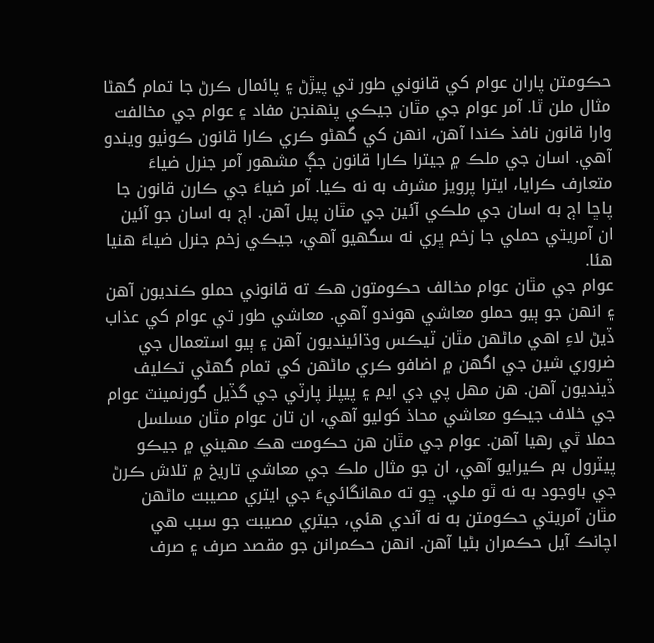حڪومتن پاران عوام کي قانوني طور تي پيڙڻ ۽ پائمال ڪرڻ جا تمام گهڻا مثال ملن ٿا. آمر عوام جي مٿان جيڪي پنهنجن مفاد ۽ عوام جي مخالفت وارا قانون نافذ ڪندا آهن، انهن کي گهڻو ڪري ڪارا قانون ڪوٺيو ويندو آهي. اسان جي ملڪ ۾ جيترا ڪارا قانون جڳ مشهور آمر جنرل ضياءَ متعارف ڪرايا، ايترا پرويز مشرف به نه ڪيا. آمر ضياءَ جي ڪارن قانون جا پاڇا اڄ به اسان جي ملڪي آئين جي مٿان پيل آهن. اڄ به اسان جو آئين ان آمريتي حملي جا زخم ڀري نه سگهيو آهي، جيڪي زخم جنرل ضياءَ هنيا هئا.
عوام جي مٿان عوام مخالف حڪومتون هڪ ته قانوني حملو ڪنديون آهن ۽ انهن جو ٻيو حملو معاشي هوندو آهي. معاشي طور تي عوام کي عذاب ڏيڻ لاءِ اهي ماڻهن مٿان ٽيڪس وڌائينديون آهن ۽ ٻيو استعمال جي ضروري شين جي اگهن ۾ اضافو ڪري ماڻهن کي تمام گهڻي تڪليف ڏينديون آهن. هن مهل پي ڊي ايم ۽ پيپلز پارٽي جي گڏيل گورنمينٽ عوام جي خلاف جيڪو معاشي محاذ کوليو آهي، ان تان عوام مٿان مسلسل حملا ٿي رهيا آهن. عوام جي مٿان هن حڪومت هڪ مهيني ۾ جيڪو پيٽرول بم ڪيرايو آهي، ان جو مثال ملڪ جي معاشي تاريخ ۾ تلاش ڪرڻ جي باوجود به نه ٿو ملي. ڇو ته مهانگائيءَ جي ايتري مصيبت ماڻهن مٿان آمريتي حڪومتن به نه آندي هئي، جيتري مصيبت جو سبب هي اچانڪ آيل حڪمران بڻيا آهن. انهن حڪمرانن جو مقصد صرف ۽ صرف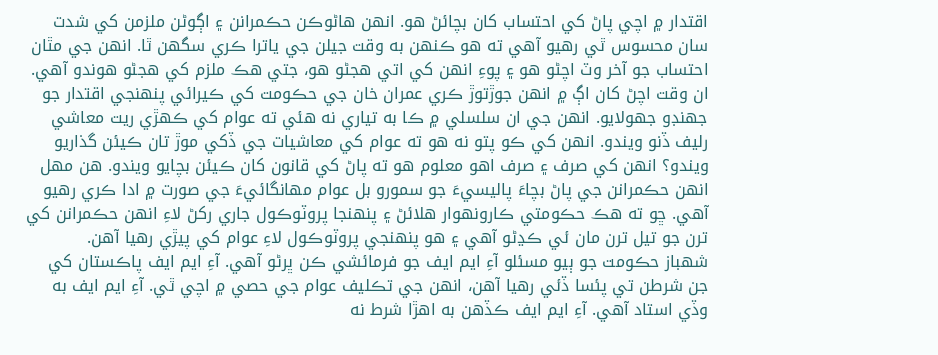اقتدار ۾ اچي پاڻ کي احتساب کان بچائڻ هو. انهن هاڻوڪن حڪمرانن ۽ اڳوڻن ملزمن کي شدت سان محسوس ٿي رهيو آهي ته هو ڪنهن به وقت جيلن جي ياترا ڪري سگهن ٿا. انهن جي مٿان احتساب جو آخر وٽ اچڻو هو ۽ پوءِ انهن کي اتي هجڻو هو، جتي هڪ ملزم کي هجڻو هوندو آهي. ان وقت اچڻ کان اڳ ۾ انهن جوڙتوڙ ڪري عمران خان جي حڪومت کي ڪيرائي پنهنجي اقتدار جو جهنڊو جهولايو. انهن جي ان سلسلي ۾ ڪا به تياري نه هئي ته عوام کي ڪهڙي ريت معاشي رليف ڏنو ويندو. انهن کي ڪو پتو نه هو ته عوام کي معاشيات جي ڏکي موڙ تان ڪيئن گذاريو ويندو؟ انهن کي صرف ۽ صرف اهو معلوم هو ته پاڻ کي قانون کان ڪيئن بچايو ويندو. هن مهل انهن حڪمرانن جي پاڻ بچاءَ پاليسيءَ جو سمورو بل عوام مهانگائيءَ جي صورت ۾ ادا ڪري رهيو آهي. ڇو ته هڪ حڪومتي ڪارونهوار هلائڻ ۽ پنهنجا پروٽوڪول جاري رکڻ لاءِ انهن حڪمرانن کي ترن جو تيل ترن مان ئي ڪڍڻو آهي ۽ هو پنهنجي پروٽوڪول لاءِ عوام کي پيڙي رهيا آهن.
شهباز حڪومت جو ٻيو مسئلو آءِ ايم ايف جو فرمائشي ڪن ڀرڻو آهي. آءِ ايم ايف پاڪستان کي جن شرطن تي پئسا ڏئي رهيا آهن، انهن جي تڪليف عوام جي حصي ۾ اچي ٿي. آءِ ايم ايف به وڏي استاد آهي. آءِ ايم ايف ڪڏهن به اهڙا شرط نه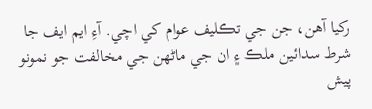رکيا آهن، جن جي تڪليف عوام کي اچي. آءِ ايم ايف جا شرط سدائين ملڪ ۽ ان جي ماڻهن جي مخالفت جو نمونو پيش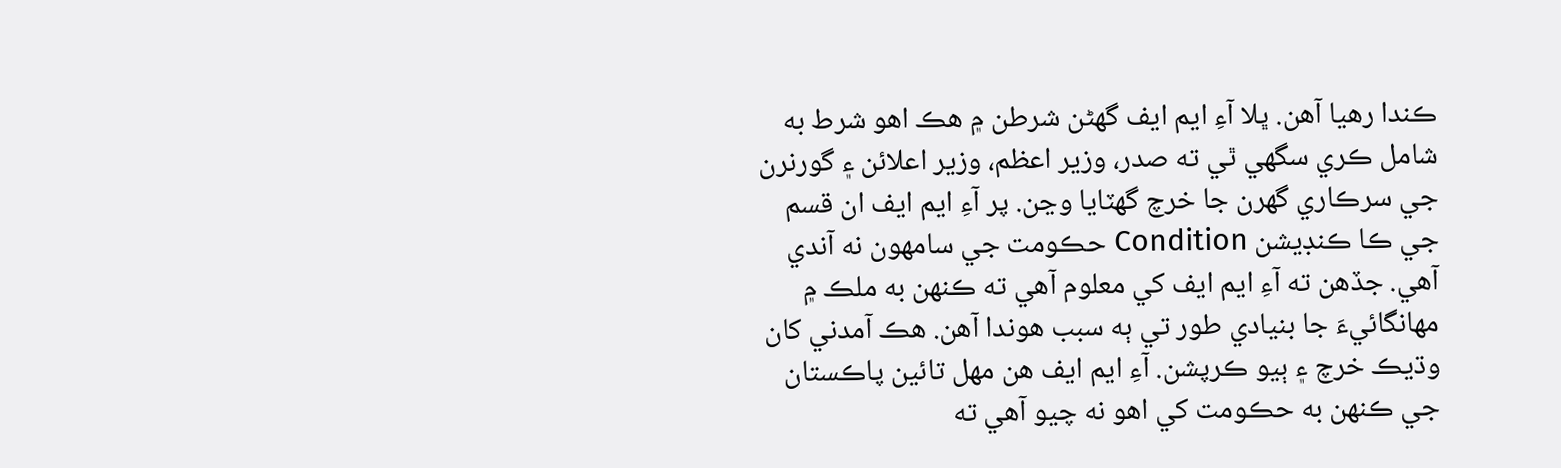ڪندا رهيا آهن. ڀلا آءِ ايم ايف گهڻن شرطن ۾ هڪ اهو شرط به شامل ڪري سگهي ٿي ته صدر، وزير اعظم، وزير اعلائن ۽ گورنرن جي سرڪاري گهرن جا خرچ گهٽايا وڃن. پر آءِ ايم ايف ان قسم جي ڪا ڪنڊيشن Condition حڪومت جي سامهون نه آندي آهي. جڏهن ته آءِ ايم ايف کي معلوم آهي ته ڪنهن به ملڪ ۾ مهانگائيءَ جا بنيادي طور تي ٻه سبب هوندا آهن. هڪ آمدني کان وڌيڪ خرچ ۽ ٻيو ڪرپشن. آءِ ايم ايف هن مهل تائين پاڪستان جي ڪنهن به حڪومت کي اهو نه چيو آهي ته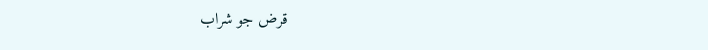قرض جو شراب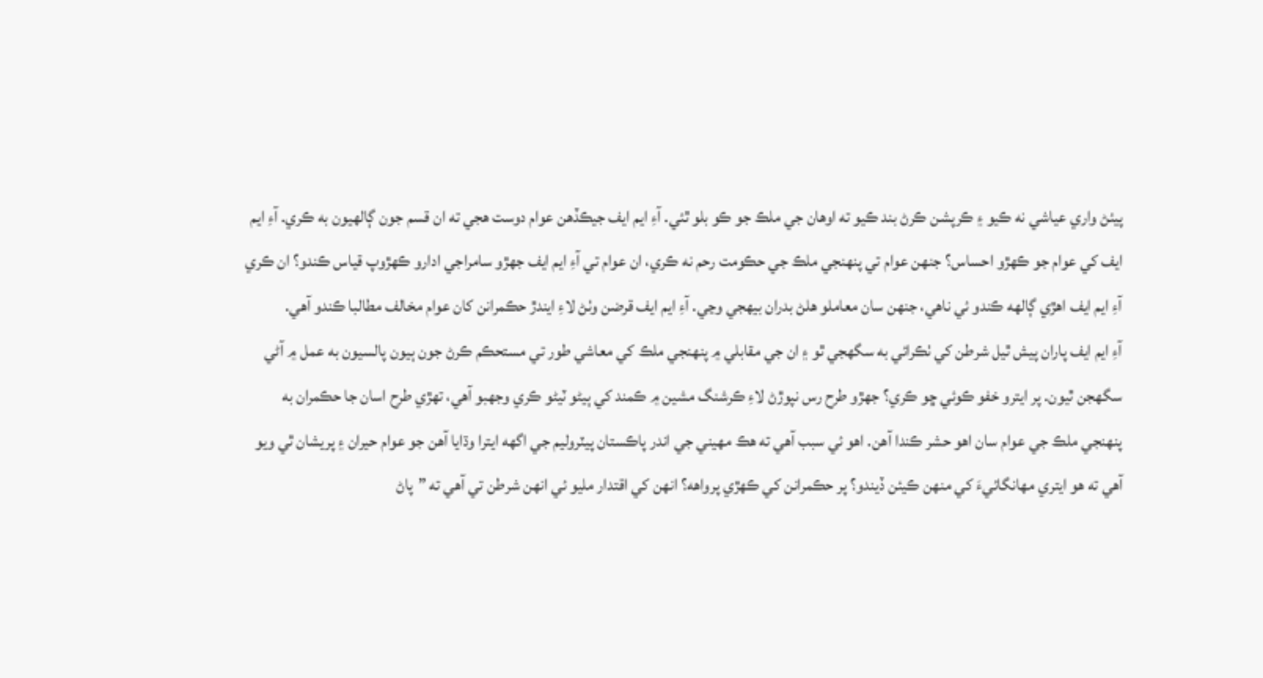پيئڻ واري عياشي نه ڪيو ۽ ڪرپشن ڪرڻ بند ڪيو ته اوهان جي ملڪ جو ڪو بلو ٿئي. آءِ ايم ايف جيڪڏهن عوام دوست هجي ته ان قسم جون ڳالهيون به ڪري. آءِ ايم ايف کي عوام جو ڪهڙو احساس؟ جنهن عوام تي پنهنجي ملڪ جي حڪومت رحم نه ڪري، ان عوام تي آءِ ايم ايف جهڙو سامراجي ادارو ڪهڙوپ قياس ڪندو؟ ان ڪري آءِ ايم ايف اهڙي ڳالهه ڪندو ئي ناهي، جنهن سان معاملو هلڻ بدران بيهجي وڃي. آءِ ايم ايف قرضن وٺڻ لاءِ ايندڙ حڪمرانن کان عوام مخالف مطالبا ڪندو آهي.
آءِ ايم ايف پاران پيش ٿيل شرطن کي ٺڪرائي به سگهجي ٿو ۽ ان جي مقابلي ۾ پنهنجي ملڪ کي معاشي طور تي مستحڪم ڪرڻ جون ٻيون پالسيون به عمل ۾ آڻي سگهجن ٿيون. پر ايترو خفو ڪوئي ڇو ڪري؟ جهڙو طرح رس نپوڙڻ لاءِ ڪرشنگ مشين ۾ ڪمند کي ٻيڻو ٽيڻو ڪري وجهبو آهي، تهڙي طرح اسان جا حڪمران به پنهنجي ملڪ جي عوام سان اهو حشر ڪندا آهن. اهو ئي سبب آهي ته هڪ مهيني جي اندر پاڪستان پيٽروليم جي اگهه ايترا وڌايا آهن جو عوام حيران ۽ پريشان ٿي ويو آهي ته هو ايتري مهانگائيءَ کي منهن ڪيئن ڏيندو؟ پر حڪمرانن کي ڪهڙي پرواهه؟ انهن کي اقتدار مليو ئي انهن شرطن تي آهي ته ”پاڻ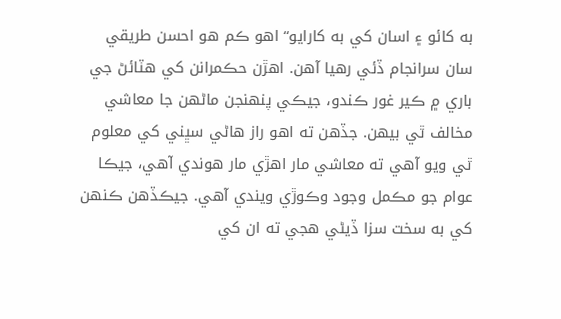به کائو ۽ اسان کي به کارايو“ اهو ڪم هو احسن طريقي سان سرانجام ڏئي رهيا آهن. اهڙن حڪمرانن کي هٽائڻ جي باري ۾ ڪير غور ڪندو، جيڪي پنهنجن ماڻهن جا معاشي مخالف ٿي بيهن. جڏهن ته اهو راز هاڻي سڀني کي معلوم ٿي ويو آهي ته معاشي مار اهڙي مار هوندي آهي، جيڪا عوام جو مڪمل وجود وڪوڙي ويندي آهي. جيڪڏهن ڪنهن کي به سخت سزا ڏيڻي هجي ته ان کي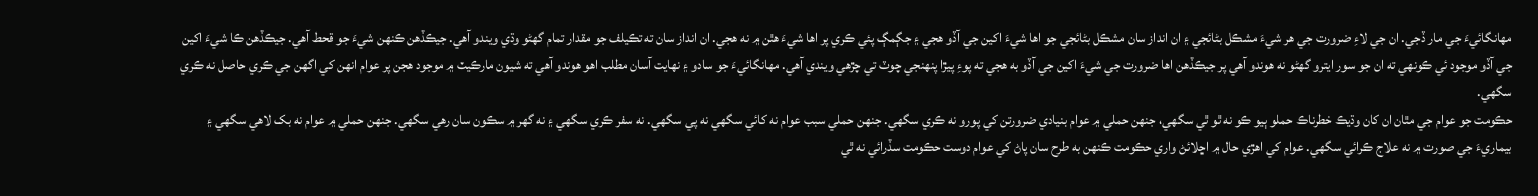مهانگائيءَ جي مار ڏجي. ان جي لاءِ ضرورت جي هر شيءَ مشڪل بڻائجي ۽ ان انداز سان مشڪل بڻائجي جو اها شيءَ اکين جي آڏو هجي ۽ جڳمڳ پئي ڪري پر اها شيءَ هٿن ۾ نه هجي. ان انداز سان ته تڪيلف جو مقدار تمام گهڻو وڌي ويندو آهي. جيڪڏهن ڪنهن شيءَ جو قحط آهي. جيڪڏهن ڪا شيءَ اکين جي آڏو موجود ئي ڪونهي ته ان جو سور ايترو گهڻو نه هوندو آهي پر جيڪڏهن اها ضرورت جي شيءَ اکين جي آڏو به هجي ته پوءِ پيڙا پنهنجي چوٽ تي چڙهي ويندي آهي. مهانگائيءَ جو سادو ۽ نهايت آسان مطلب اهو هوندو آهي ته شيون مارڪيٽ ۾ موجود هجن پر عوام انهن کي اگهن جي ڪري حاصل نه ڪري سگهي.
حڪومت جو عوام جي مٿان ان کان وڌيڪ خطرناڪ حملو ٻيو ڪو نه ٿو ٿي سگهي، جنهن حملي ۾ عوام بنيادي ضرورتن کي پورو نه ڪري سگهي. جنهن حملي سبب عوام نه کائي سگهي نه پي سگهي. نه سفر ڪري سگهي ۽ نه گهر ۾ سڪون سان رهي سگهي. جنهن حملي ۾ عوام نه بک لاهي سگهي ۽ بيماريءَ جي صورت ۾ نه علاج ڪرائي سگهي. عوام کي اهڙي حال ۾ اڇلائڻ واري حڪومت ڪنهن به طرح سان پاڻ کي عوام دوست حڪومت سڏرائي نه ٿي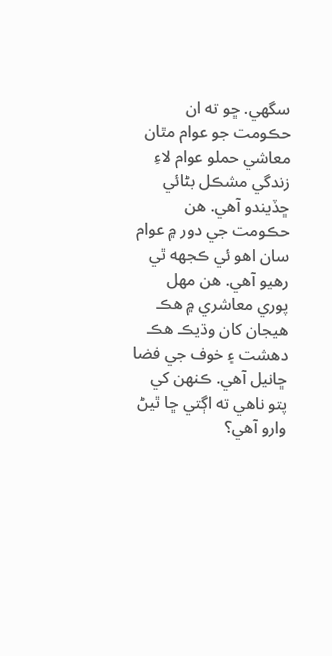سگهي. ڇو ته ان حڪومت جو عوام مٿان معاشي حملو عوام لاءِ زندگي مشڪل بڻائي ڇڏيندو آهي. هن حڪومت جي دور ۾ عوام سان اهو ئي ڪجهه ٿي رهيو آهي. هن مهل پوري معاشري ۾ هڪ هيجان کان وڌيڪ هڪ دهشت ۽ خوف جي فضا ڇانيل آهي. ڪنهن کي پتو ناهي ته اڳتي ڇا ٿيڻ وارو آهي؟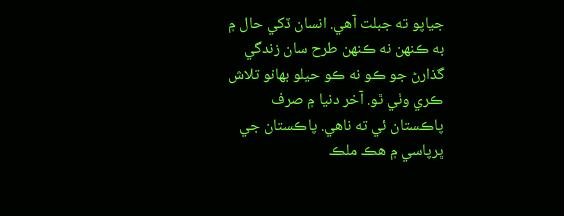جياپو ته جبلت آهي. انسان ڏکي حال ۾ به ڪنهن نه ڪنهن طرح سان زندگي گذارڻ جو ڪو نه ڪو حيلو بهانو تلاش ڪري وٺي ٿو. آخر دنيا ۾ صرف پاڪستان ئي ته ناهي. پاڪستان جي ڀرپاسي ۾ هڪ ملڪ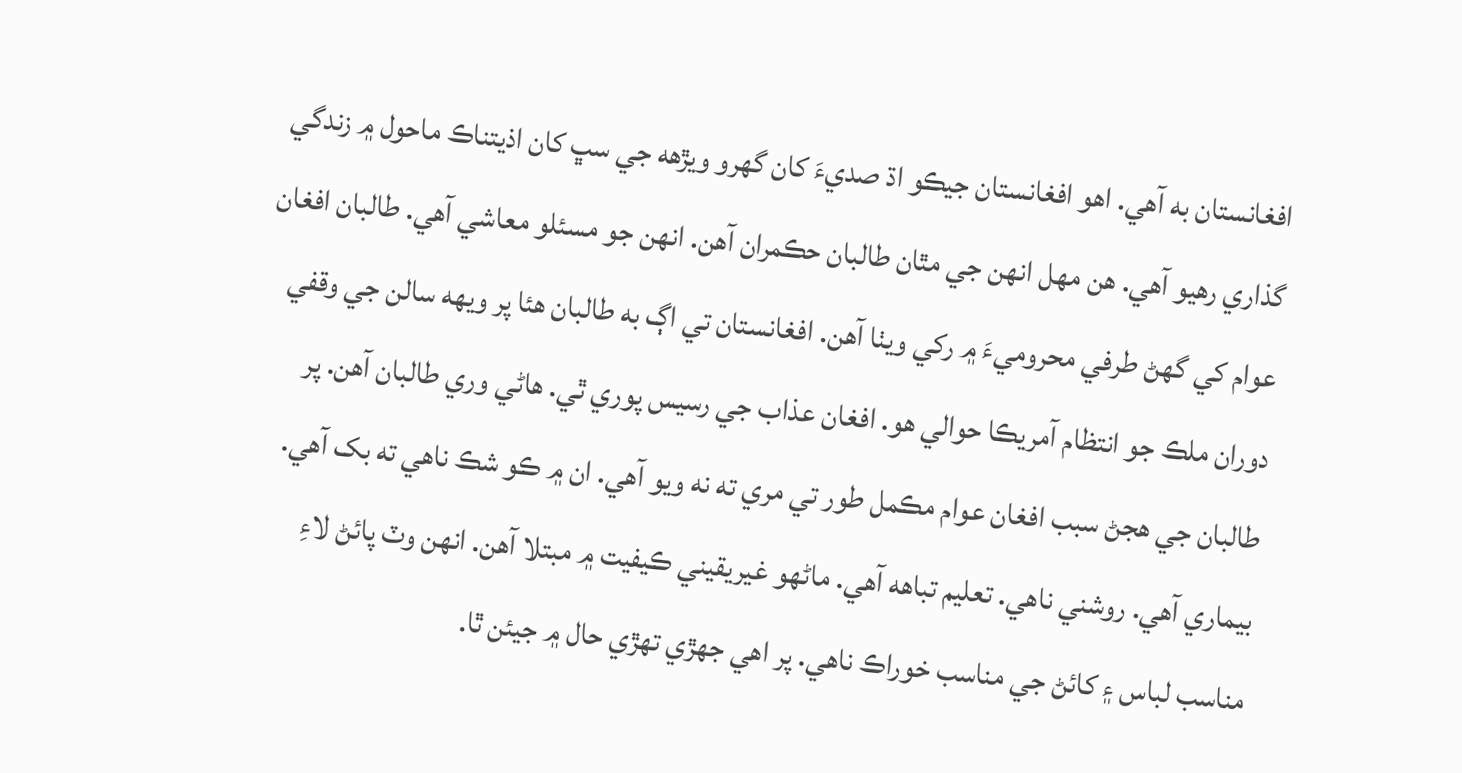افغانستان به آهي. اهو افغانستان جيڪو اڌ صديءَ کان گهرو ويڙهه جي سڀ کان اذيتناڪ ماحول ۾ زندگي گذاري رهيو آهي. هن مهل انهن جي مٿان طالبان حڪمران آهن. انهن جو مسئلو معاشي آهي. طالبان افغان عوام کي گهڻ طرفي محروميءَ ۾ رکي ويٺا آهن. افغانستان تي اڳ به طالبان هئا پر ويهه سالن جي وقفي دوران ملڪ جو انتظام آمريڪا حوالي هو. افغان عذاب جي رسيس پوري ٿي. هاڻي وري طالبان آهن. پر طالبان جي هجڻ سبب افغان عوام مڪمل طور تي مري ته نه ويو آهي. ان ۾ ڪو شڪ ناهي ته بک آهي. بيماري آهي. روشني ناهي. تعليم تباهه آهي. ماڻهو غيريقيني ڪيفيت ۾ مبتلا آهن. انهن وٽ پائڻ لاءِ مناسب لباس ۽ کائڻ جي مناسب خوراڪ ناهي. پر اهي جهڙي تهڙي حال ۾ جيئن ٿا.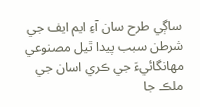ساڳي طرح سان آءِ ايم ايف جي شرطن سبب پيدا ٿيل مصنوعي مهانگائيءَ جي ڪري اسان جي ملڪ جا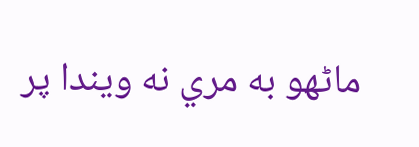ماڻهو به مري نه ويندا پر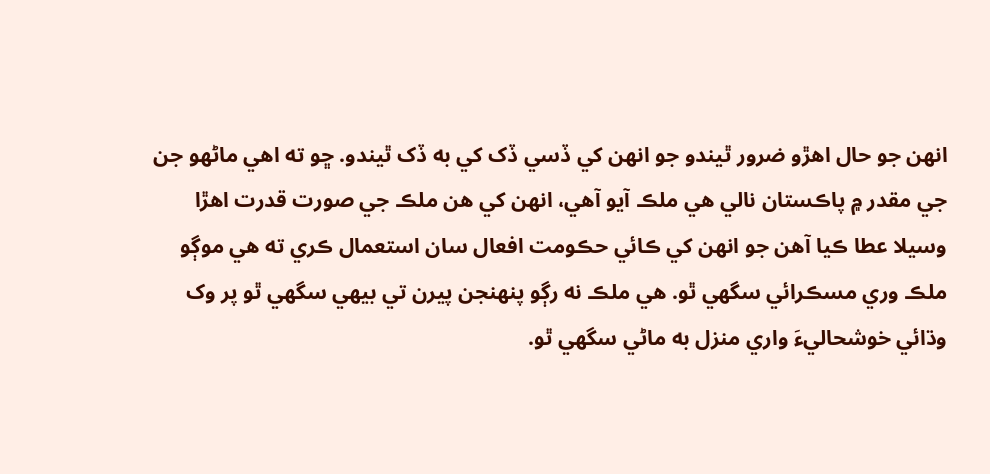انهن جو حال اهڙو ضرور ٿيندو جو انهن کي ڏسي ڏک کي به ڏک ٿيندو. ڇو ته اهي ماڻهو جن جي مقدر ۾ پاڪستان نالي هي ملڪ آيو آهي، انهن کي هن ملڪ جي صورت قدرت اهڙا وسيلا عطا ڪيا آهن جو انهن کي ڪائي حڪومت افعال سان استعمال ڪري ته هي موڳو ملڪ وري مسڪرائي سگهي ٿو. هي ملڪ نه رڳو پنهنجن پيرن تي بيهي سگهي ٿو پر وک وڌائي خوشحاليءَ واري منزل به ماڻي سگهي ٿو.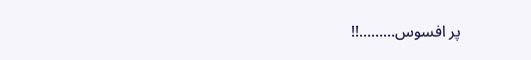پر افسوس………!!